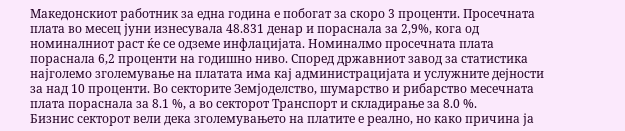Македонскиот работник за една година е побогат за скоро 3 проценти. Просечната плата во месец јуни изнесувала 48.831 денар и пораснала за 2,9%, кога од номиналниот раст ќе се одземе инфлацијата. Номиналмо просечната плата пораснала 6,2 проценти на годишно ниво. Според државниот завод за статистика најголемо зголемување на платата има кај администрацијата и услужните дејности за над 10 проценти. Во секторите Земјоделство, шумарство и рибарство месечната плата пораснала за 8.1 %, а во секторот Транспорт и складирање за 8.0 %.
Бизнис секторот вели дека зголемувањето на платите е реално, но како причина ја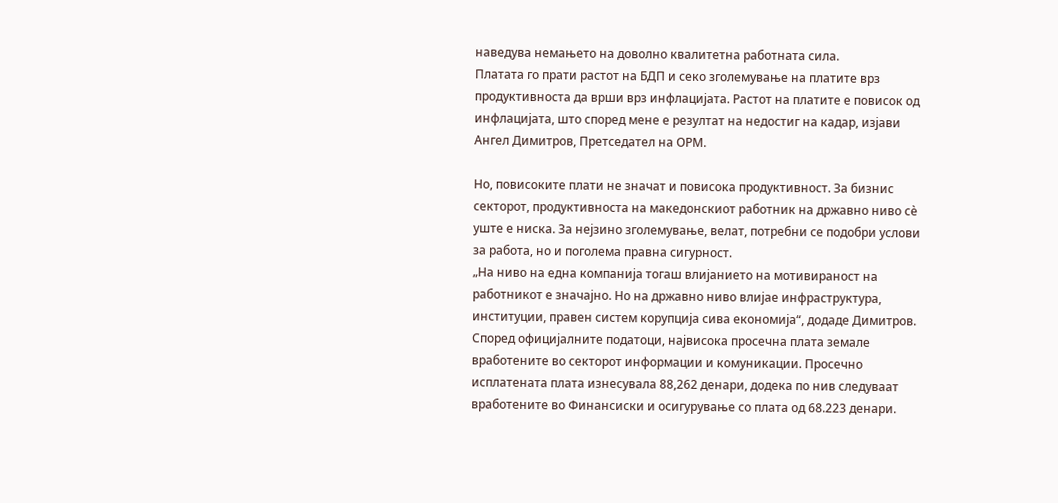наведува немањето на доволно квалитетна работната сила.
Платата го прати растот на БДП и секо зголемување на платите врз продуктивноста да врши врз инфлацијата. Растот на платите е повисок од инфлацијата, што според мене е резултат на недостиг на кадар, изјави Ангел Димитров, Претседател на ОРМ.

Но, повисоките плати не значат и повисока продуктивност. За бизнис секторот, продуктивноста на македонскиот работник на државно ниво сè уште е ниска. За нејзино зголемување, велат, потребни се подобри услови за работа, но и поголема правна сигурност.
„На ниво на една компанија тогаш влијанието на мотивираност на работникот е значајно. Но на државно ниво влијае инфраструктура, институции, правен систем корупција сива економија“, додаде Димитров.
Според официјалните податоци, највисока просечна плата земале вработените во секторот информации и комуникации. Просечно исплатената плата изнесувала 88,262 денари, додека по нив следуваат вработените во Финансиски и осигурување со плата од 68.223 денари.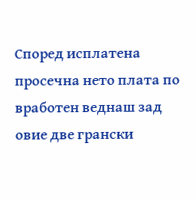Според исплатена просечна нето плата по вработен веднаш зад овие две грански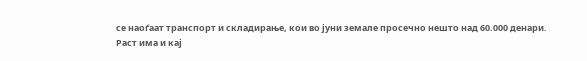се наоѓаат транспорт и складирање, кои во јуни земале просечно нешто над 60.000 денари.
Раст има и кај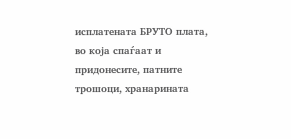исплатената БРУТО плата, во која спаѓаат и придонесите, патните трошоци, хранарината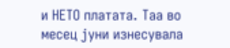и НЕТО платата. Таа во месец јуни изнесувала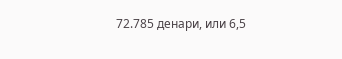72.785 денари, или 6,5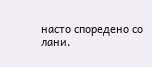насто споредено со лани.